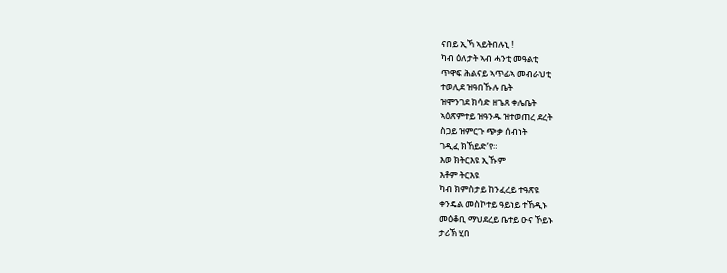ናበይ ኢኻ ኣይትበሉኒ !
ካብ ዕለታት ኣብ ሓንቲ መዓልቲ
ጥዋፍ ሕልናይ ኣጥፊኣ መብራህቲ
ተወሊደ ዝዓበኹሉ ቤት
ዝሞንገደ ክሳድ ዘጌጸ ቀሌቤት
ኣዕጽምተይ ዝዓንዱ ዝተወጠረ ደረት
ስጋይ ዝምርጉ ጭቃ ሰብነት
ገዲፈ ክኸይድ’የ።
እወ ክትርእዩ ኢኹም
እቶም ትርእዩ
ካብ ክምስታይ ከንፈረይ ተዓጽዩ
ቀንዴል መስኮተይ ዓይነይ ተኸዲኑ
መዕቆቢ ማህደረይ ቤተይ ዑና ኾይኑ
ታሪኽ ሂበ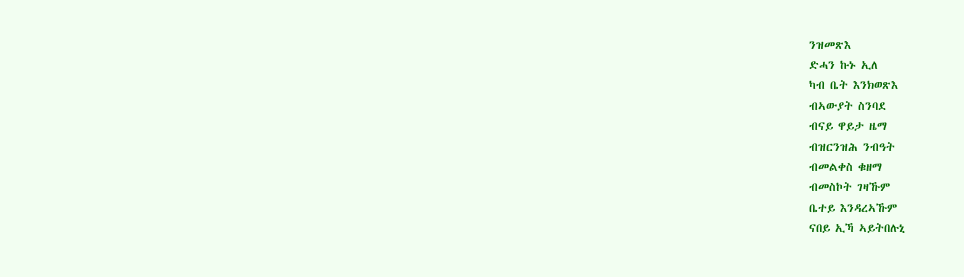ንዝመጽእ
ድሓን ኩኑ ኢለ
ካብ ቤት እንክወጽእ
ብኣውያት ስንባደ
ብናይ ዋይታ ዜማ
ብዝርንዝሕ ንብዓት
ብመልቀስ ቁዘማ
ብመስኮት ገዛኹም
ቤተይ እንዳረኣኹም
ናበይ ኢኻ ኣይትበሉኒ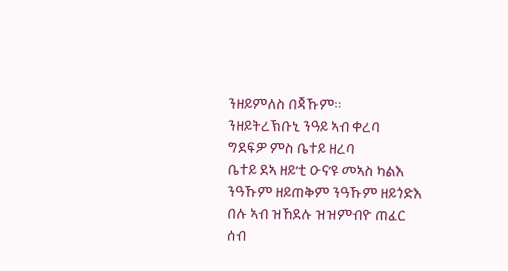ንዘይምለስ በጃኹም።
ንዘይትረኽቡኒ ንዓይ ኣብ ቀረባ
ግደፍዎ ምስ ቤተይ ዘረባ
ቤተይ ደኣ ዘይ’ቲ ዑና’ዩ መኣስ ካልእ
ንዓኹም ዘይጠቅም ንዓኹም ዘይጎድእ
በሉ ኣብ ዝኸደሉ ዝዝምብዮ ጠፈር
ሰብ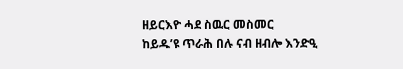ዘይርእዮ ሓደ ስዉር መስመር
ከይዱ’ዩ ጥራሕ በሉ ናብ ዘብሎ እንድዒ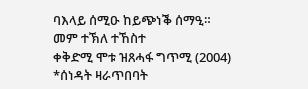ባእላይ ሰሚዑ ከይጭነቕ ሰማዒ።
መም ተኽለ ተኸስተ
ቀቅድሚ ሞቱ ዝጸሓፋ ግጥሚ (2004)
*ሰነዳት ዛራጥበባት